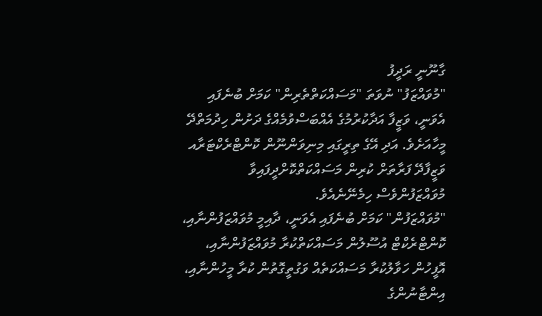ގާނޫނީ ރަދީފު
"މުވައްޒަފު" ނުވަތަ "މަސައްކަތްތެރިން" ކަމަށް ބުނެފައި އެވަނީ، ވަޒީފާ އަދާކުރުމުގެ އެއްބަސްވުމެއްގެ ދަށުން ހިދުމަތްދޭ މީހާއަށެވެ. އަދި އޭގެ ތިރީގައި މިނިވަންނޫން ކޮންޓްރެކްޓަރާއ ވަޒީފާދޭ ފަރާތަށް ކުރިން މަސައްކަތްކޮށްދީފައިވާ މުވައްޒަފުންވެސް ހިމެނޭނެއެވެ.
"މުވައްޒަފުން" ކަމަށް ބުނެފައި އެވަނީ، ދާއިމީ މުވައްޒަފުންނާއި، ކޮންޓްރެކްޓް އުސޫލުން މަސައްކަތްކުރާ މުވައްޒަފުންނާއި، އޮފީހުން ހަވާލުކުރާ މަސައްކަތެއް ވަގުތީގޮތުން ކުރާ މީހުންނާއި، އިންޓާނުންގެ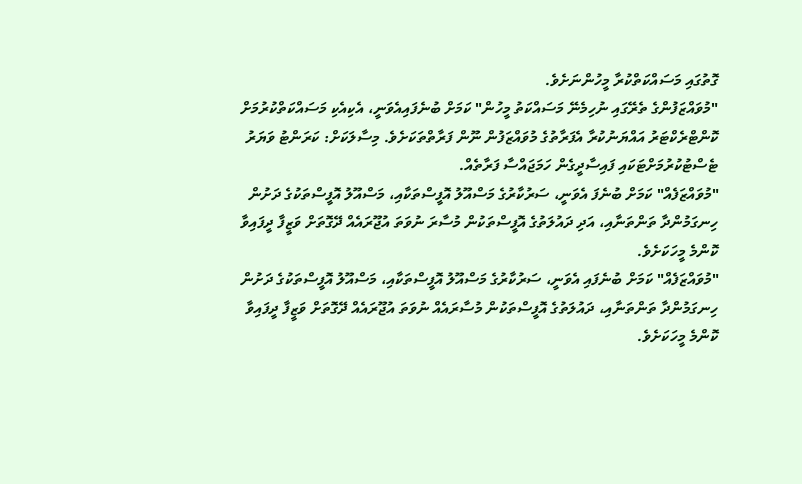ގޮތުގައި މަސައްކަތްކުރާ މީހުންނަށެވެ.
"މުވައްޒަފުންގެ ތެރޭގައި ނުހިމެނޭ މަސައްކަތު މީހުން" ކަމަށް ބުނެފައިއެވަނީ، އެކިއެކި މަސައްކަތްކުރުމަށް ކޮންޓްރެކްޓަރު އައްޔަނުކުރާ އެފަރާތުގެ މުވައްޒަފުން ނޫން ފަރާތްތަކަށެވެ. މިސާލަކަށް: ކަރަންޓު ވަޔަރު ޓެސްޓުކުރުމަށްޓަކައި ފައިސާދީގެން ހަމަޖައްސާ ފަރާތެއް.
"މުވައްޒަފެއް" ކަމަށް ބުނެފަ އެވަނީ، ސަރުކާރުގެ މަސްއޫލު އޮފީސްތަކާއި، މަސްއޫލު އޮފީސްތަކުގެ ދަށުން ހިނގަމުންދާ ތަންތަނާއި، އަދި ދައުލަތުގެ އޮފީސްތަކުން މުސާރަ ނުވަތަ އުޖޫރައެއް ދޭގޮތަށް ވަޒީފާ ދީފައިވާ ކޮންމެ މީހަކަށެވެ.
"މުވައްޒަފެއް" ކަމަށް ބުނެފައި އެވަނީ، ސަރުކާރުގެ މަސްއޫލު އޮފީސްތަކާއި، މަސްއޫލު އޮފީސްތަކުގެ ދަށުން ހިނގަމުންދާ ތަންތަނާއި، ދައުލަތުގެ އޮފީސްތަކުން މުސާރައެއް ނުވަތަ އުޖޫރައެއް ދޭގޮތަށް ވަޒީފާ ދީފައިވާ ކޮންމެ މީހަކަށެވެ.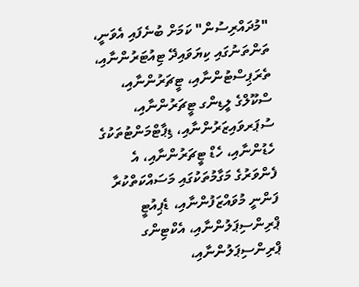"މުދައްރިސުން" ކަމަށް ބުނެފައި އެވަނީ، ތަންތަނުގައި ކިޔަވައިދޭ ޓިއުޓަރުންނާއި، ތެރަޕިސްޓުންނާއި، ޓީޗަރުންނާއި، ސްކޫލްގެ ލީޑިންގ ޓީޗަރުންނާއި، ސުޕަރވައިޒަރުންނާއި، ޑިޕާޓްމަންޓުތަކުގެ ހެޑުންނާއި، ހެޑް ޓީޗަރުންނާއި، އެ ފެންވަރުގެ މަގާމުތަކުގައި މަސައްކަތްކުރާ ފަންނީ މުވައްޒަފުންނާއި، ޑެޕިއުޓީ ޕްރިންސިޕަލުންނާއި، އެކްޓިންގ ޕްރިންސިޕަލުންނާއި،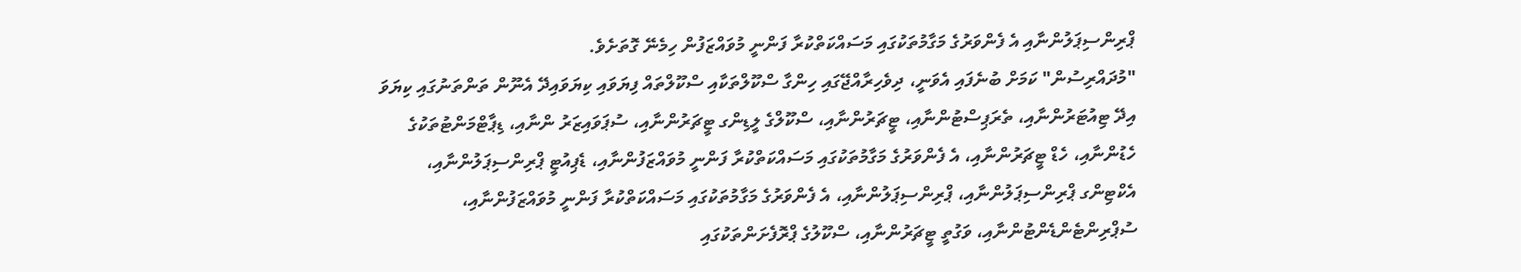ޕްރިންސިޕަލުންނާއި އެ ފެންވަރުގެ މަގާމުތަކުގައި މަސައްކަތްކުރާ ފަންނީ މުވައްޒަފުން ހިމެނޭ ގޮތަށެވެ.
"މުދައްރިސުން" ކަމަށް ބުނެފައި އެވަނީ، ދިވެހިރާއްޖޭގައި ހިންގާ ސްކޫލްތަކާއި ސްކޫލްތައް ފިޔަވައި ކިޔަވައިދޭ އެނޫން ތަންތަނުގައި ކިޔަވަ އިދޭ ޓިއުޓަރުންނާއި، ތެރަޕިސްޓުންނާއި، ޓީޗަރުންނާއި، ސްކޫލްގެ ލީޑިންގ ޓީޗަރުންނާއި، ސުޕަވައިޒަރު ންނާއި، ޑިޕާޓްމަންޓުތަކުގެ ހެޑުންނާއި، ހެޑް ޓީޗަރުންނާއި، އެ ފެންވަރުގެ މަގާމުތަކުގައި މަސައްކަތްކުރާ ފަންނީ މުވައްޒަފުންނާއި، ޑެޕިއުޓީ ޕްރިންސިޕަލުންނާއި، އެކްޓިންގ ޕްރިންސިޕަލުންނާއި، ޕްރިންސިޕަލުންނާއި، އެ ފެންވަރުގެ މަގާމުތަކުގައި މަސައްކަތްކުރާ ފަންނީ މުވައްޒަފުންނާއި، ސުޕްރިންޓެންޑެންޓުންނާއި، ވަގުތީ ޓީޗަރުންނާއި، ސްކޫލުގެ ޕްރޮފެށަންތަކުގައި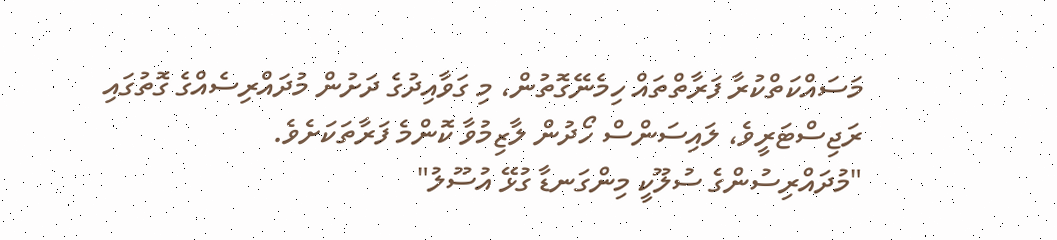މަސައްކަތްކުރާ ފަރާތްތައް ހިމެނޭގޮތުން، މި ގަވާއިދުގެ ދަށުން މުދައްރިސެއްގެ ގޮތުގައި ރަޖިސްޓަރީވެ، ލައިސަންސް ހޯދުން ލާޒިމުވާ ކޮންމެ ފަރާތަކަށެވެ.
"މުދައްރިސުންގެ ސުލޫކީ މިންގަނޑާ ގުޅޭ އުސޫލު"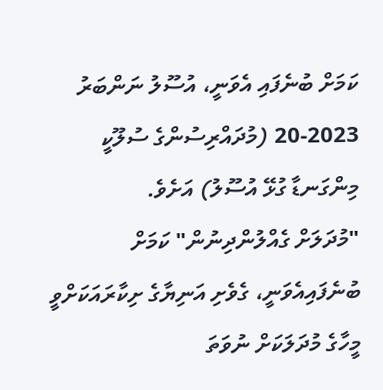ކަމަށް ބުނެފައި އެވަނީ، އުސޫލު ނަންބަރު 2023-20 (މުދައްރިސުންގެ ސުލޫކީ މިންގަނޑާ ގުޅޭ އުސޫލު) އަށެވެ.
"މުދަލަށް ގެއްލުންދިނުން" ކަމަށް ބުނެފައިއެވަނީ، ގެވެށި އަނިޔާގެ ށިކާރައަކަށްވީ މީހާގެ މުދަލަކަށް ނުވަތަ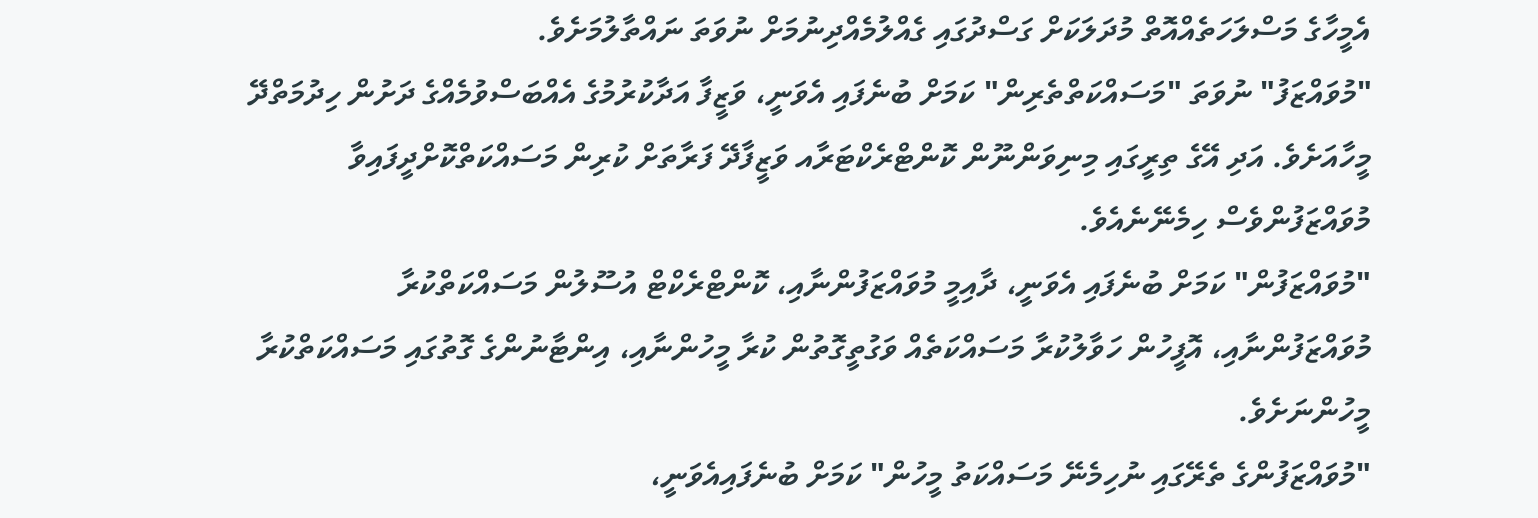އެމީހާގެ މަސްލަހަތެއްއޮތް މުދަލަކަށް ގަސްދުގައި ގެއްލުމެއްދިނުމަށް ނުވަތަ ނައްތާލުމަށެވެ.
"މުވައްޒަފު" ނުވަތަ "މަސައްކަތްތެރިން" ކަމަށް ބުނެފައި އެވަނީ، ވަޒީފާ އަދާކުރުމުގެ އެއްބަސްވުމެއްގެ ދަށުން ހިދުމަތްދޭ މީހާއަށެވެ. އަދި އޭގެ ތިރީގައި މިނިވަންނޫން ކޮންޓްރެކްޓަރާއ ވަޒީފާދޭ ފަރާތަށް ކުރިން މަސައްކަތްކޮށްދީފައިވާ މުވައްޒަފުންވެސް ހިމެނޭނެއެވެ.
"މުވައްޒަފުން" ކަމަށް ބުނެފައި އެވަނީ، ދާއިމީ މުވައްޒަފުންނާއި، ކޮންޓްރެކްޓް އުސޫލުން މަސައްކަތްކުރާ މުވައްޒަފުންނާއި، އޮފީހުން ހަވާލުކުރާ މަސައްކަތެއް ވަގުތީގޮތުން ކުރާ މީހުންނާއި، އިންޓާނުންގެ ގޮތުގައި މަސައްކަތްކުރާ މީހުންނަށެވެ.
"މުވައްޒަފުންގެ ތެރޭގައި ނުހިމެނޭ މަސައްކަތު މީހުން" ކަމަށް ބުނެފައިއެވަނީ،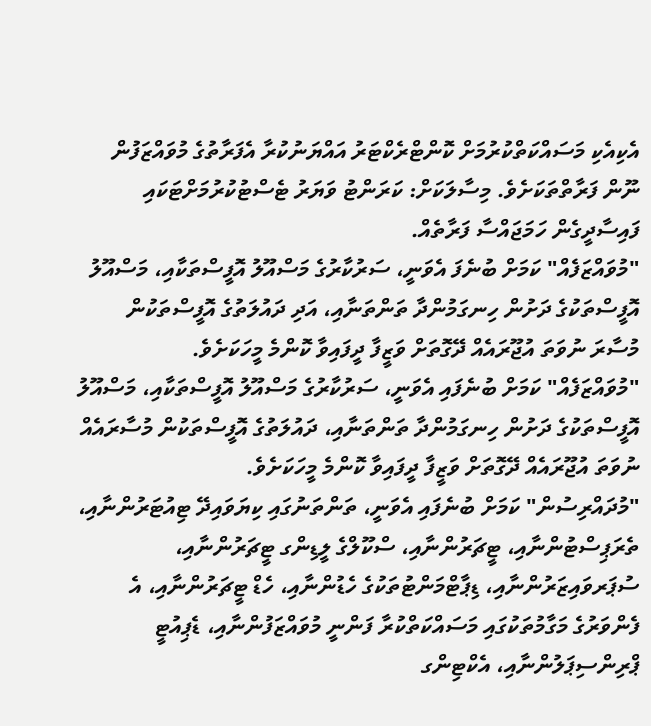އެކިއެކި މަސައްކަތްކުރުމަށް ކޮންޓްރެކްޓަރު އައްޔަނުކުރާ އެފަރާތުގެ މުވައްޒަފުން ނޫން ފަރާތްތަކަށެވެ. މިސާލަކަށް: ކަރަންޓު ވަޔަރު ޓެސްޓުކުރުމަށްޓަކައި ފައިސާދީގެން ހަމަޖައްސާ ފަރާތެއް.
"މުވައްޒަފެއް" ކަމަށް ބުނެފަ އެވަނީ، ސަރުކާރުގެ މަސްއޫލު އޮފީސްތަކާއި، މަސްއޫލު އޮފީސްތަކުގެ ދަށުން ހިނގަމުންދާ ތަންތަނާއި، އަދި ދައުލަތުގެ އޮފީސްތަކުން މުސާރަ ނުވަތަ އުޖޫރައެއް ދޭގޮތަށް ވަޒީފާ ދީފައިވާ ކޮންމެ މީހަކަށެވެ.
"މުވައްޒަފެއް" ކަމަށް ބުނެފައި އެވަނީ، ސަރުކާރުގެ މަސްއޫލު އޮފީސްތަކާއި، މަސްއޫލު އޮފީސްތަކުގެ ދަށުން ހިނގަމުންދާ ތަންތަނާއި، ދައުލަތުގެ އޮފީސްތަކުން މުސާރައެއް ނުވަތަ އުޖޫރައެއް ދޭގޮތަށް ވަޒީފާ ދީފައިވާ ކޮންމެ މީހަކަށެވެ.
"މުދައްރިސުން" ކަމަށް ބުނެފައި އެވަނީ، ތަންތަނުގައި ކިޔަވައިދޭ ޓިއުޓަރުންނާއި، ތެރަޕިސްޓުންނާއި، ޓީޗަރުންނާއި، ސްކޫލްގެ ލީޑިންގ ޓީޗަރުންނާއި، ސުޕަރވައިޒަރުންނާއި، ޑިޕާޓްމަންޓުތަކުގެ ހެޑުންނާއި، ހެޑް ޓީޗަރުންނާއި، އެ ފެންވަރުގެ މަގާމުތަކުގައި މަސައްކަތްކުރާ ފަންނީ މުވައްޒަފުންނާއި، ޑެޕިއުޓީ ޕްރިންސިޕަލުންނާއި، އެކްޓިންގ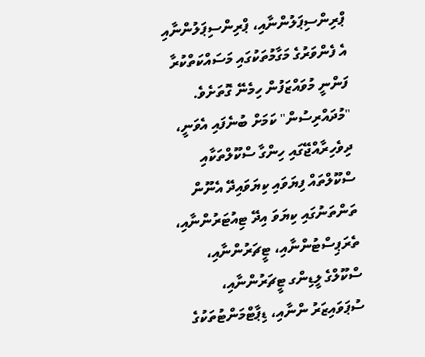ޕްރިންސިޕަލުންނާއި، ޕްރިންސިޕަލުންނާއި އެ ފެންވަރުގެ މަގާމުތަކުގައި މަސައްކަތްކުރާ ފަންނީ މުވައްޒަފުން ހިމެނޭ ގޮތަށެވެ.
"މުދައްރިސުން" ކަމަށް ބުނެފައި އެވަނީ، ދިވެހިރާއްޖޭގައި ހިންގާ ސްކޫލްތަކާއި ސްކޫލްތައް ފިޔަވައި ކިޔަވައިދޭ އެނޫން ތަންތަނުގައި ކިޔަވަ އިދޭ ޓިއުޓަރުންނާއި، ތެރަޕިސްޓުންނާއި، ޓީޗަރުންނާއި، ސްކޫލްގެ ލީޑިންގ ޓީޗަރުންނާއި، ސުޕަވައިޒަރު ންނާއި، ޑިޕާޓްމަންޓުތަކުގެ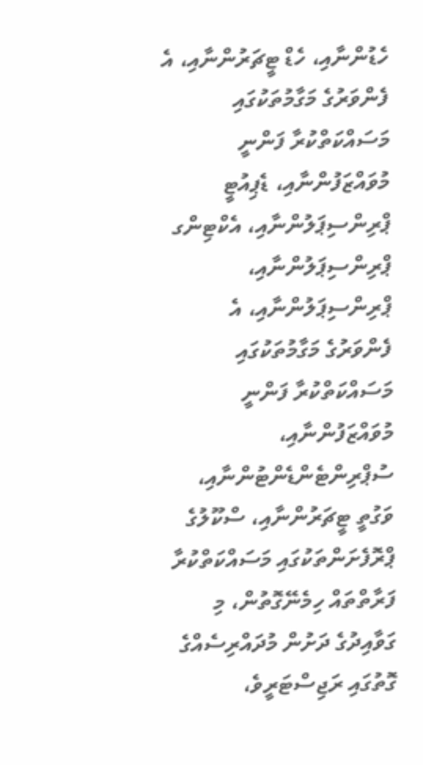ހެޑުންނާއި، ހެޑް ޓީޗަރުންނާއި، އެ ފެންވަރުގެ މަގާމުތަކުގައި މަސައްކަތްކުރާ ފަންނީ މުވައްޒަފުންނާއި، ޑެޕިއުޓީ ޕްރިންސިޕަލުންނާއި، އެކްޓިންގ ޕްރިންސިޕަލުންނާއި، ޕްރިންސިޕަލުންނާއި، އެ ފެންވަރުގެ މަގާމުތަކުގައި މަސައްކަތްކުރާ ފަންނީ މުވައްޒަފުންނާއި، ސުޕްރިންޓެންޑެންޓުންނާއި، ވަގުތީ ޓީޗަރުންނާއި، ސްކޫލުގެ ޕްރޮފެށަންތަކުގައި މަސައްކަތްކުރާ ފަރާތްތައް ހިމެނޭގޮތުން، މި ގަވާއިދުގެ ދަށުން މުދައްރިސެއްގެ ގޮތުގައި ރަޖިސްޓަރީވެ،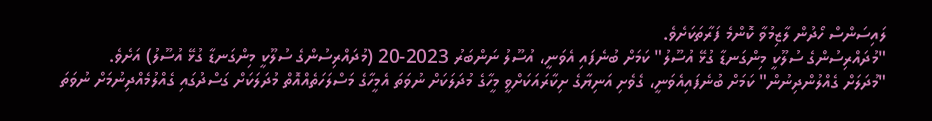ލައިސަންސް ހޯދުން ލާޒިމުވާ ކޮންމެ ފަރާތަކަށެވެ.
"މުދައްރިސުންގެ ސުލޫކީ މިންގަނޑާ ގުޅޭ އުސޫލު" ކަމަށް ބުނެފައި އެވަނީ، އުސޫލު ނަންބަރު 2023-20 (މުދައްރިސުންގެ ސުލޫކީ މިންގަނޑާ ގުޅޭ އުސޫލު) އަށެވެ.
"މުދަލަށް ގެއްލުންދިނުން" ކަމަށް ބުނެފައިއެވަނީ، ގެވެށި އަނިޔާގެ ށިކާރައަކަށްވީ މީހާގެ މުދަލަކަށް ނުވަތަ އެމީހާގެ މަސްލަހަތެއްއޮތް މުދަލަކަށް ގަސްދުގައި ގެއްލުމެއްދިނުމަށް ނުވަތަ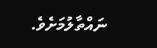ނައްތާލުމަށެވެ.